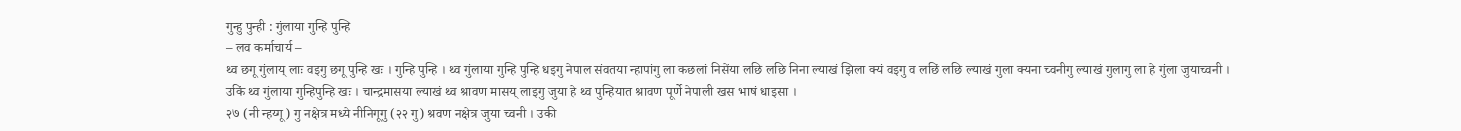गुन्हु पुन्ही : गुंलाया गुन्हि पुन्हि
– लव कर्माचार्य –
थ्व छगू गुंलाय् लाः वइगु छगू पुन्हि खः । गुन्हि पुन्हि । थ्व गुंलाया गुन्हि पुन्हि धइगु नेपाल संवतया न्हापांगु ला कछलां निसेंया लछि लछि निना ल्याखं झिला क्यं वइगु व लछिं लछि ल्याखं गुला क्यना च्वनीगु ल्याखं गुलागु ला हे गुंला जुयाच्वनी ।
उकिं थ्व गुंलाया गुन्हिपुन्हि खः । चान्द्रमासया ल्याखं थ्व श्रावण मासय् लाइगु जुया हे थ्व पुन्हियात श्रावण पूर्णे नेपाली खस भाषं धाइसा ।
२७ (नी न्हय्गू) गु नक्षेत्र मध्ये नीनिगूगु (२२ गु) श्रवण नक्षेत्र जुया च्वनी । उकी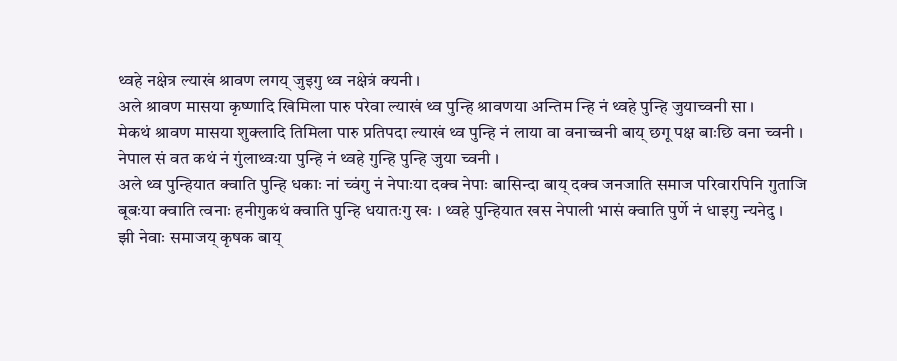थ्वहे नक्षेत्र ल्याखं श्रावण लगय् जुइगु थ्व नक्षेत्रं क्यनी ।
अले श्रावण मासया कृष्णादि खिमिला पारु परेवा ल्याखं थ्व पुन्हि श्रावणया अन्तिम न्हि नं थ्वहे पुन्हि जुयाच्वनी सा ।
मेकथं श्रावण मासया शुक्लादि तिमिला पारु प्रतिपदा ल्याखं थ्व पुन्हि नं लाया वा वनाच्वनी बाय् छगू पक्ष बाःछि वना च्वनी ।
नेपाल सं वत कथं नं गुंलाथ्वःया पुन्हि नं थ्वहे गुन्हि पुन्हि जुया च्वनी ।
अले थ्व पुन्हियात क्वाति पुन्हि धकाः नां च्वंगु नं नेपाःया दक्व नेपाः बासिन्दा बाय् दक्व जनजाति समाज परिवारपिनि गुताजि बूबःया क्वाति त्वनाः हनीगुकथं क्वाति पुन्हि धयातःगु खः । थ्वहे पुन्हियात खस नेपाली भासं क्वाति पुर्णे नं धाइगु न्यनेदु ।
झी नेवाः समाजय् कृषक बाय्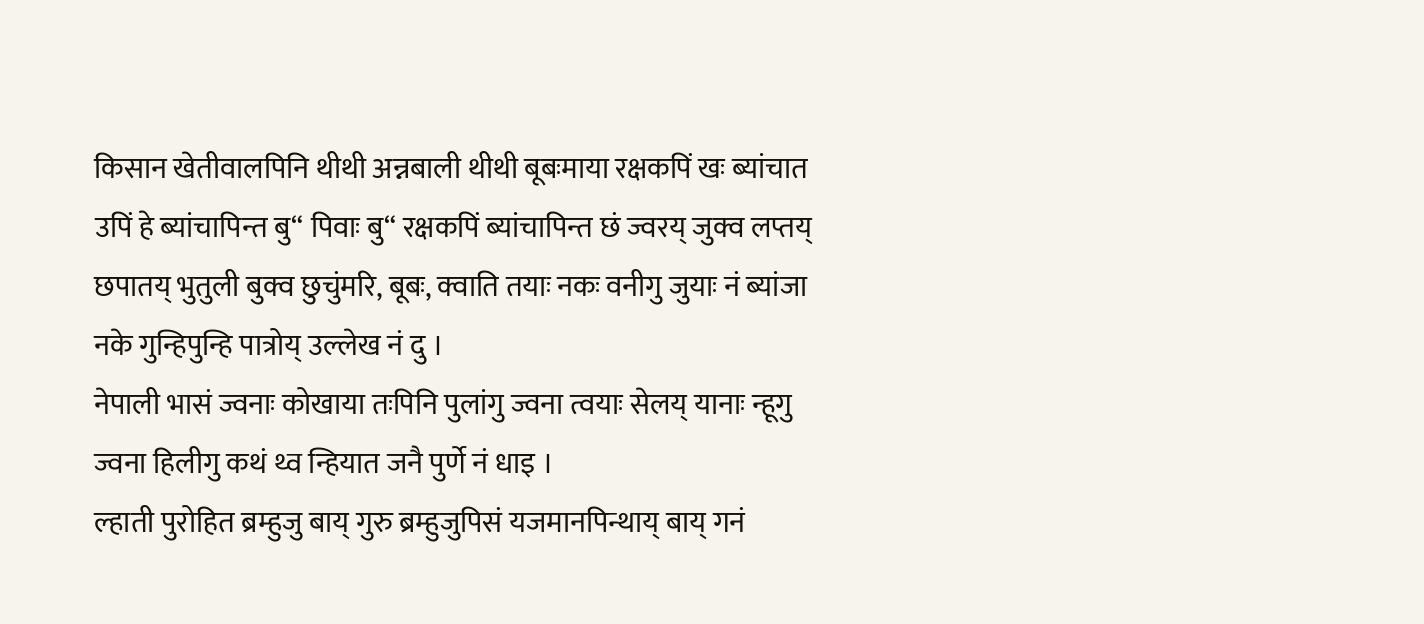किसान खेतीवालपिनि थीथी अन्नबाली थीथी बूबःमाया रक्षकपिं खः ब्यांचात उपिं हे ब्यांचापिन्त बु“ पिवाः बु“ रक्षकपिं ब्यांचापिन्त छं ज्वरय् जुक्व लप्तय् छपातय् भुतुली बुक्व छुचुंमरि, बूबः, क्वाति तयाः नकः वनीगु जुयाः नं ब्यांजा नके गुन्हिपुन्हि पात्रोय् उल्लेख नं दु ।
नेपाली भासं ज्वनाः कोखाया तःपिनि पुलांगु ज्वना त्वयाः सेलय् यानाः न्हूगु ज्वना हिलीगु कथं थ्व न्हियात जनै पुर्णे नं धाइ ।
ल्हाती पुरोहित ब्रम्हुजु बाय् गुरु ब्रम्हुजुपिसं यजमानपिन्थाय् बाय् गनं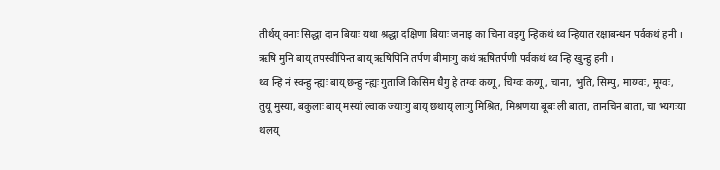तीर्थय् वनाः सिद्धा दान बियाः यथा श्रद्धा दक्षिणा बियाः जनाइ का चिना वइगु न्हिकथं थ्व न्हियात रक्षाबन्धन पर्वकथं हनी ।
ऋषि मुनि बाय् तपस्वीपिन्त बाय् ऋषिपिनि तर्पण बीमाःगु कथं ऋषितर्पणी पर्वकथं थ्व न्हि खुन्हु हनी ।
थ्व न्हि नं स्वन्हु न्ह्यः बाय् छन्हु न्ह्यः गुताजि किसिम धैगु हे तग्वः कय्गू, चिग्वः कय्गू, चाना, भुति, सिम्पु, माय्ग्वः, मूग्वः, तुयू मुस्या, बकुलाः बाय् मस्यां ल्वाक ज्याःगु बाय् छथाय् लाःगु मिश्रित, मिश्रणया बूबः ली बाता, तानचिन बाता, चा भ्यगःया थलय्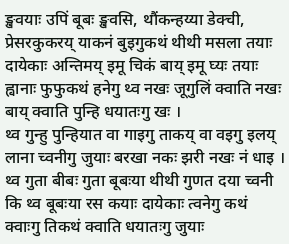ङ्खवयाः उपिं बूबः ङ्खवसि, थौंकन्हय्या डेक्ची, प्रेसरकुकरय् याकनं बुइगुकथं थीथी मसला तयाः दायेकाः अन्तिमय् इमू चिकं बाय् इमू घ्यः तयाः ह्वानाः फुफुकथं हनेगु थ्व नखः जूगुलिं क्वाति नखः बाय् क्वाति पुन्हि धयातःगु खः ।
थ्व गुन्हु पुन्हियात वा गाइगु ताकय् वा वइगु इलय् लाना च्वनीगु जुयाः बरखा नकः झरी नखः नं धाइ ।
थ्व गुता बीबः गुता बूबःया थीथी गुणत दया च्वनी कि थ्व बूबःया रस कयाः दायेकाः त्वनेगु कथं क्वाःगु तिकथं क्वाति धयातःगु जुयाः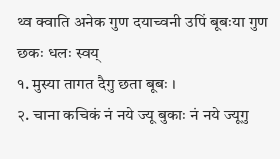थ्व क्वाति अनेक गुण दयाच्वनी उपिं बूबःया गुण छकः धलः स्वय्
१. मुस्या तागत दैगु छता बूबः ।
२. चाना कचिकं नं नये ज्यू बुकाः नं नये ज्यूगु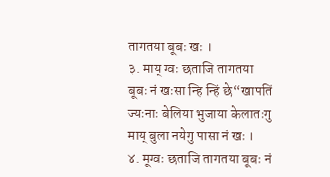तागतया बूबः खः ।
३. माय् ग्वः छताजि तागतया बूबः नं खःसा न्हि न्हिं छे“खापतिं ज्यःनाः बेलिया भुजाया केलातःगु माय् बुला नयेगु पासा नं खः ।
४. मूग्वः छताजि तागतया बूबः नं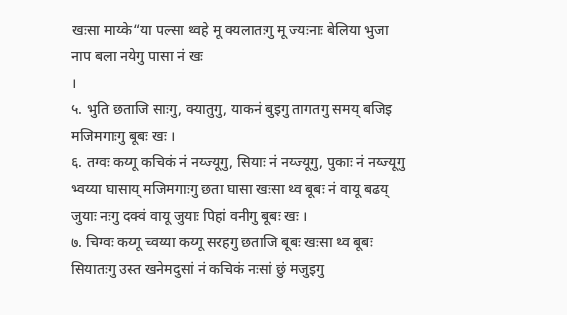खःसा माय्के“या पल्सा थ्वहे मू क्यलातःगु मू ज्यःनाः बेलिया भुजा नाप बला नयेगु पासा नं खः
।
५. भुति छताजि साःगु, क्यातुगु, याकनं बुइगु तागतगु समय् बजिइ मजिमगाःगु बूबः खः ।
६. तग्वः कय्गू कचिकं नं नय्ज्यूगु, सियाः नं नय्ज्यूगु, पुकाः नं नय्ज्यूगु भ्वय्या घासाय् मजिमगाःगु छता घासा खःसा थ्व बूबः नं वायू बढय् जुयाः नःगु दक्वं वायू जुयाः पिहां वनीगु बूबः खः ।
७. चिग्वः कय्गू च्वय्या कय्गू सरहगु छताजि बूबः खःसा थ्व बूबः सियातःगु उस्त खनेमदुसां नं कचिकं नःसां छुं मजुइगु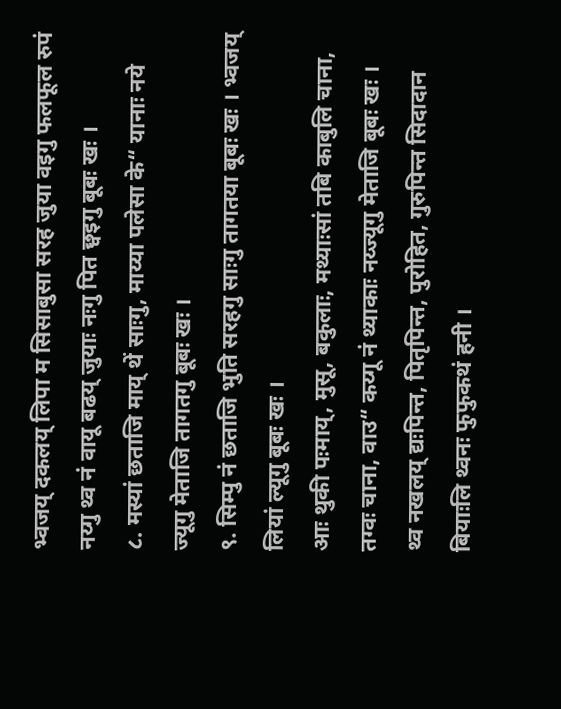भ्वजय् दकलय् लिपा म सिसाबुसा सरह जुया वइगु फलफूल रुपं नय्गु थ्व नं वायू बढय् जुयाः नःगु पित छ्वइगु बूबः खः ।
८. मस्यां छताजि माय् थें साःगु, माय्या पलेसा के“ यानाः नये ज्यूगु मेताजि तागतगु बूबः खः ।
९. सिम्पु नं छताजि भुति सरहगु साःगु तागतया बूबः खः । भ्वजय् लियां ल्यूगु बूबः खः ।
आः थुकी पःमाय्, मुसू, बकुलाः, मथ्याःसां तबि काबुलि चाना, तग्वः चाना, वाउ“ कय्गू नं थ्याकाः नय्ज्यूगु मेताजि बूबः खः ।
थ्व नखलय् द्यःपिन्त, पितृपिन्त, पुरोहित, गुरुपिन्त सिदादान बियाःलि थ्वनः फुफुकथं हनी ।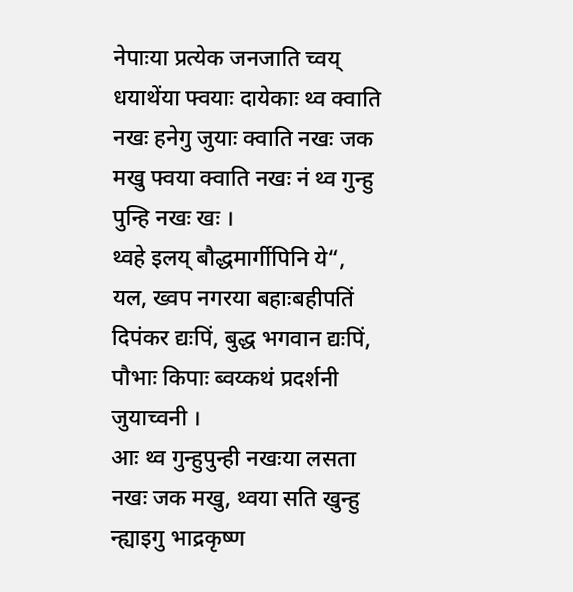नेपाःया प्रत्येक जनजाति च्वय् धयाथेंया फ्वयाः दायेकाः थ्व क्वाति नखः हनेगु जुयाः क्वाति नखः जक मखु फ्वया क्वाति नखः नं थ्व गुन्हु पुन्हि नखः खः ।
थ्वहे इलय् बौद्धमार्गीपिनि ये“, यल, ख्वप नगरया बहाःबहीपतिं दिपंकर द्यःपिं, बुद्ध भगवान द्यःपिं, पौभाः किपाः ब्वय्कथं प्रदर्शनी जुयाच्वनी ।
आः थ्व गुन्हुपुन्ही नखःया लसता नखः जक मखु, थ्वया सति खुन्हु न्ह्याइगु भाद्रकृष्ण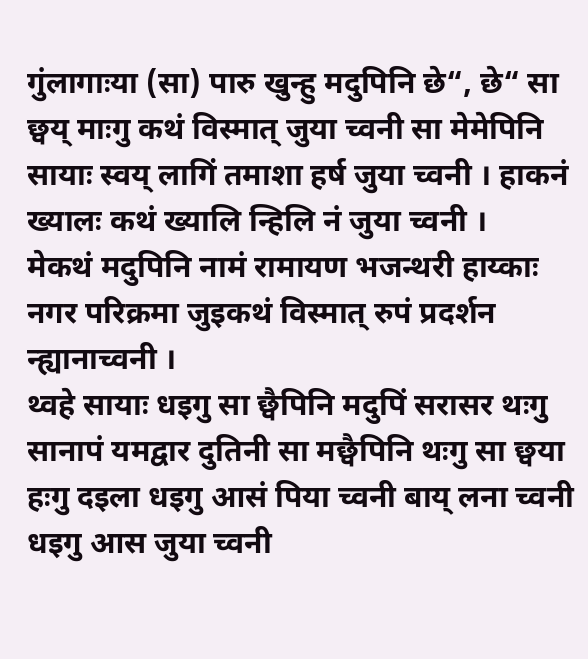गुंलागाःया (सा) पारु खुन्हु मदुपिनि छे“, छे“ सा छ्वय् माःगु कथं विस्मात् जुया च्वनी सा मेमेपिनि सायाः स्वय् लागिं तमाशा हर्ष जुया च्वनी । हाकनं ख्यालः कथं ख्यालि न्हिलि नं जुया च्वनी ।
मेकथं मदुपिनि नामं रामायण भजन्थरी हाय्काः नगर परिक्रमा जुइकथं विस्मात् रुपं प्रदर्शन न्ह्यानाच्वनी ।
थ्वहे सायाः धइगु सा छ्वैपिनि मदुपिं सरासर थःगु सानापं यमद्वार दुतिनी सा मछ्वैपिनि थःगु सा छ्वया हःगु दइला धइगु आसं पिया च्वनी बाय् लना च्वनी धइगु आस जुया च्वनी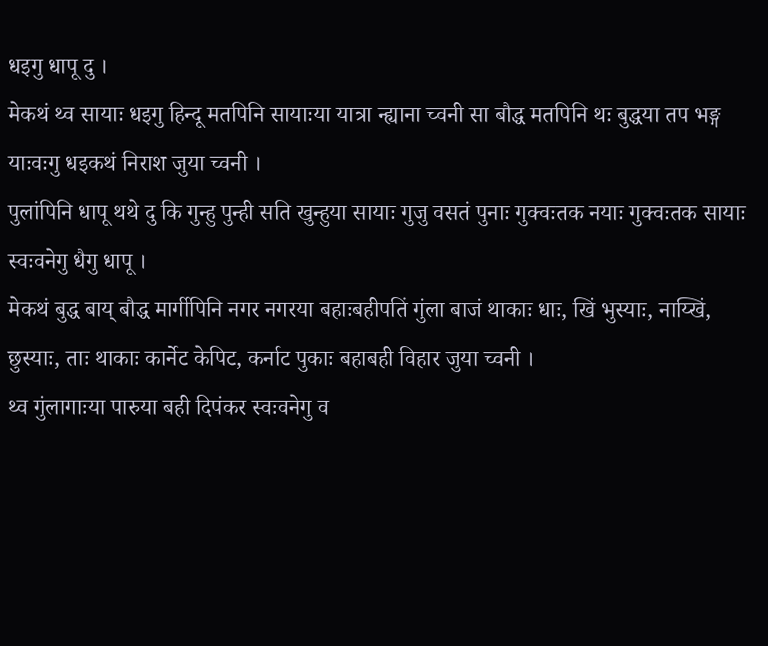धइगु धापू दु ।
मेकथं थ्व सायाः धइगु हिन्दू मतपिनि सायाःया यात्रा न्ह्याना च्वनी सा बौद्ध मतपिनि थः बुद्धया तप भङ्ग याःवःगु धइकथं निराश जुया च्वनी ।
पुलांपिनि धापू थथे दु कि गुन्हु पुन्ही सति खुन्हुया सायाः गुजु वसतं पुनाः गुक्वःतक नयाः गुक्वःतक सायाः स्वःवनेगु धैगु धापू ।
मेकथं बुद्ध बाय् बौद्ध मार्गीपिनि नगर नगरया बहाःबहीपतिं गुंला बाजं थाकाः धाः, खिं भुस्याः, नाय्खिं, छुस्याः, ताः थाकाः कार्नेट केपिट, कर्नाट पुकाः बहाबही विहार जुया च्वनी ।
थ्व गुंलागाःया पारुया बही दिपंकर स्वःवनेगु व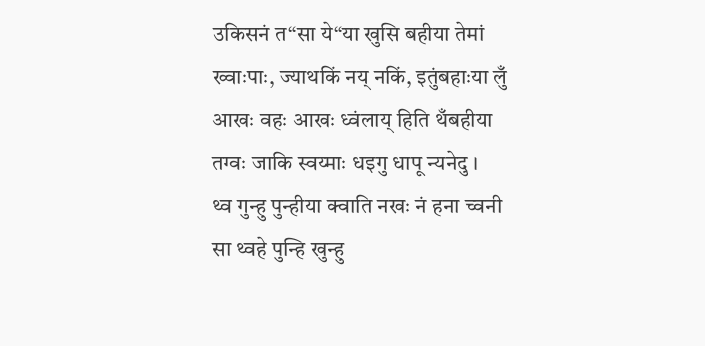उकिसनं त“सा ये“या खुसि बहीया तेमां ख्वाःपाः, ज्याथकिं नय् नकिं, इतुंबहाःया लुँ आखः वहः आखः ध्वंलाय् हिति थँबहीया तग्वः जाकि स्वय्माः धइगु धापू न्यनेदु ।
थ्व गुन्हु पुन्हीया क्वाति नखः नं हना च्वनी सा थ्वहे पुन्हि खुन्हु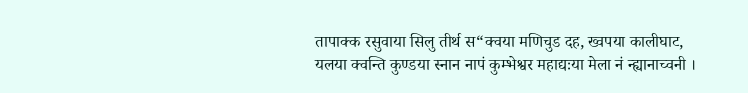तापाक्क रसुवाया सिलु तीर्थ स“क्वया मणिचुड दह, ख्वपया कालीघाट, यलया क्वन्ति कुण्डया स्नान नापं कुम्भेश्वर महाद्यःया मेला नं न्ह्यानाच्वनी ।